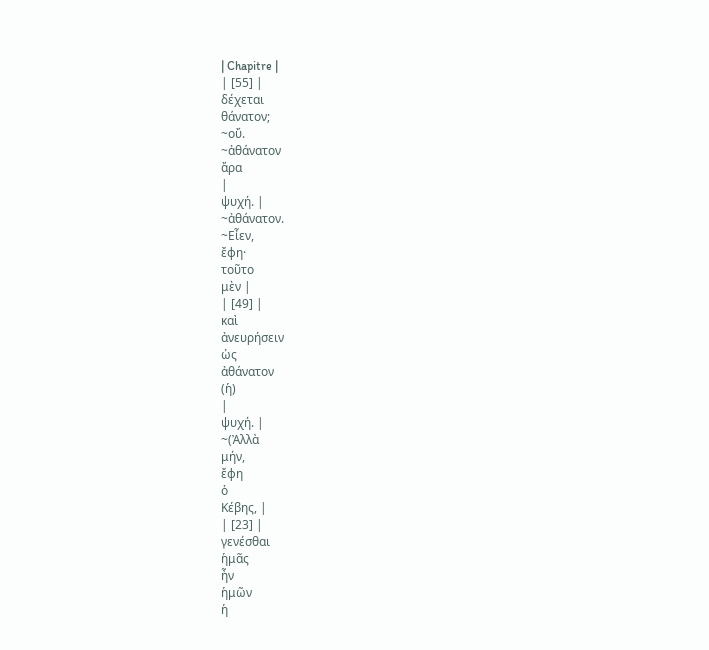| Chapitre |
| [55] |
δέχεται
θάνατον;
~οὔ.
~ἀθάνατον
ἄρα
|
ψυχή. |
~ἀθάνατον.
~Εἶεν,
ἔφη·
τοῦτο
μὲν |
| [49] |
καὶ
ἀνευρήσειν
ὡς
ἀθάνατον
(ἡ)
|
ψυχή. |
~(Ἀλλὰ
μήν,
ἔφη
ὁ
Κέβης, |
| [23] |
γενέσθαι
ἡμᾶς
ἦν
ἡμῶν
ἡ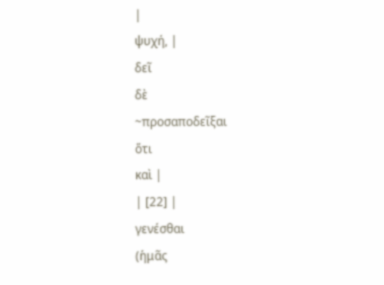|
ψυχή, |
δεῖ
δὲ
~προσαποδεῖξαι
ὅτι
καὶ |
| [22] |
γενέσθαι
(ἡμᾶς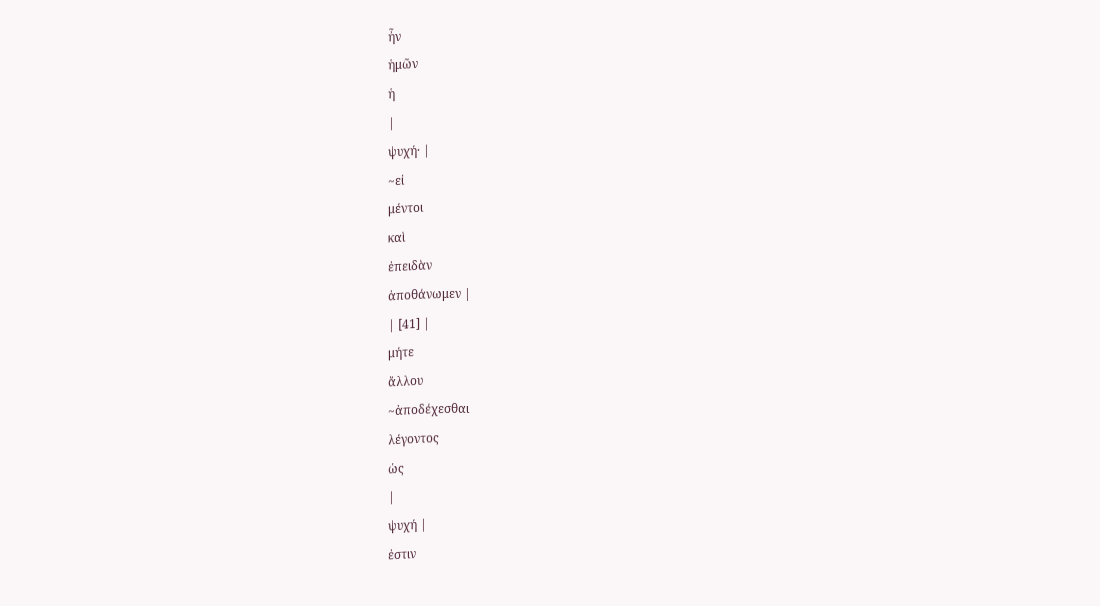ἦν
ἡμῶν
ἡ
|
ψυχή· |
~εἰ
μέντοι
καὶ
ἐπειδὰν
ἀποθάνωμεν |
| [41] |
μήτε
ἄλλου
~ἀποδέχεσθαι
λέγοντος
ὡς
|
ψυχή |
ἐστιν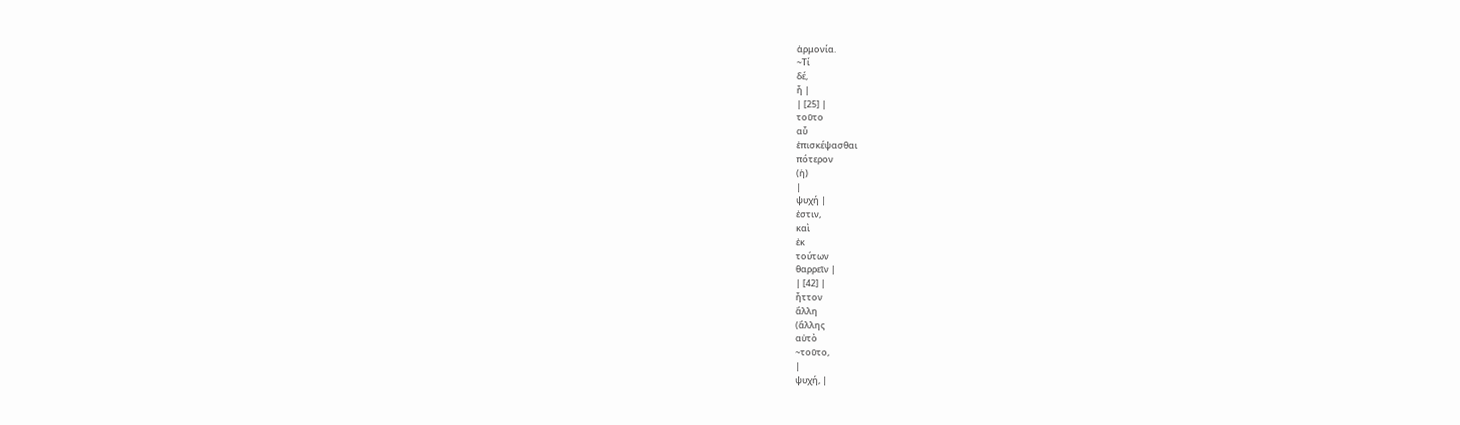ἁρμονία.
~Τί
δέ,
ἦ |
| [25] |
τοῦτο
αὖ
ἐπισκέψασθαι
πότερον
(ἡ)
|
ψυχή |
ἐστιν,
καὶ
ἐκ
τούτων
θαρρεῖν |
| [42] |
ἧττον
ἄλλη
(ἄλλης
αὐτὸ
~τοῦτο,
|
ψυχή, |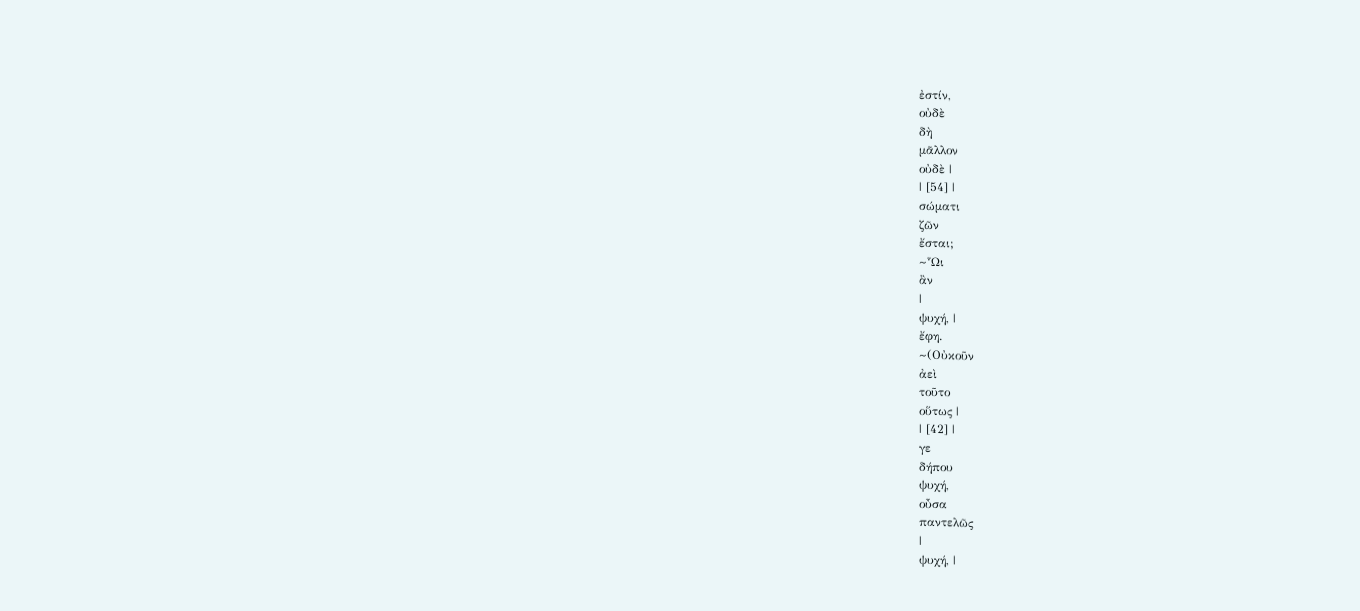ἐστίν,
οὐδὲ
δὴ
μᾶλλον
οὐδὲ |
| [54] |
σώματι
ζῶν
ἔσται;
~Ὧι
ἂν
|
ψυχή, |
ἔφη.
~(Οὐκοῦν
ἀεὶ
τοῦτο
οὕτως |
| [42] |
γε
δήπου
ψυχή,
οὖσα
παντελῶς
|
ψυχή, |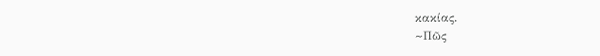κακίας.
~Πῶς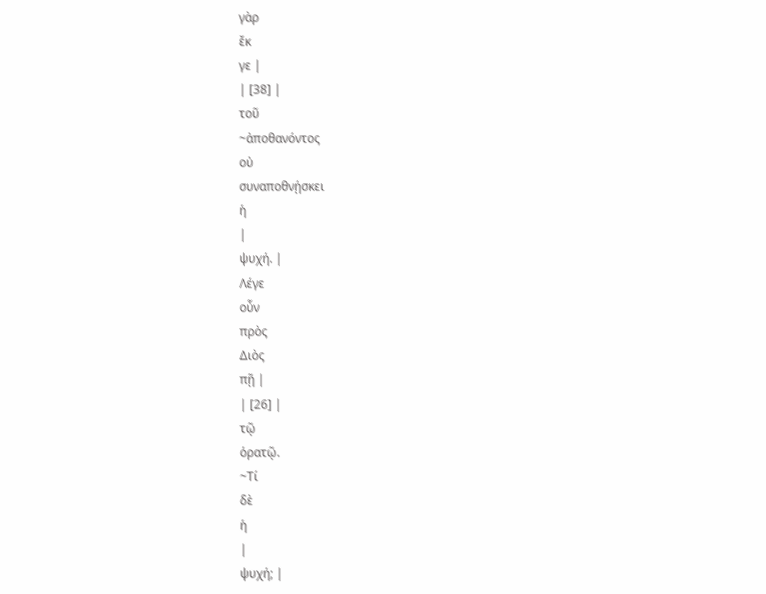γὰρ
ἔκ
γε |
| [38] |
τοῦ
~ἀποθανόντος
οὐ
συναποθνῄσκει
ἡ
|
ψυχή. |
Λέγε
οὖν
πρὸς
Διὸς
πῇ |
| [26] |
τῷ
ὁρατῷ.
~Τί
δὲ
ἡ
|
ψυχή; |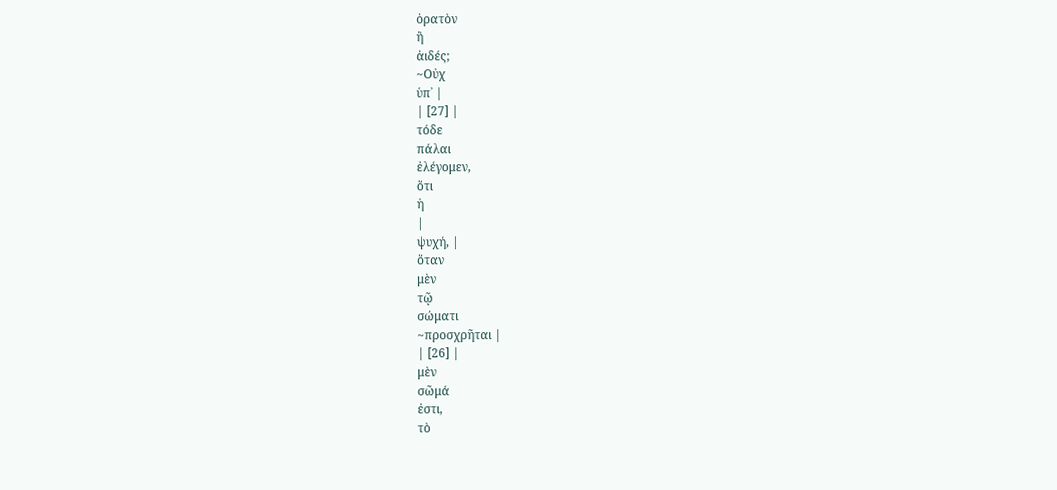ὁρατὸν
ἢ
ἀιδές;
~Οὐχ
ὑπ᾽ |
| [27] |
τόδε
πάλαι
ἐλέγομεν,
ὅτι
ἡ
|
ψυχή, |
ὅταν
μὲν
τῷ
σώματι
~προσχρῆται |
| [26] |
μὲν
σῶμά
ἐστι,
τὸ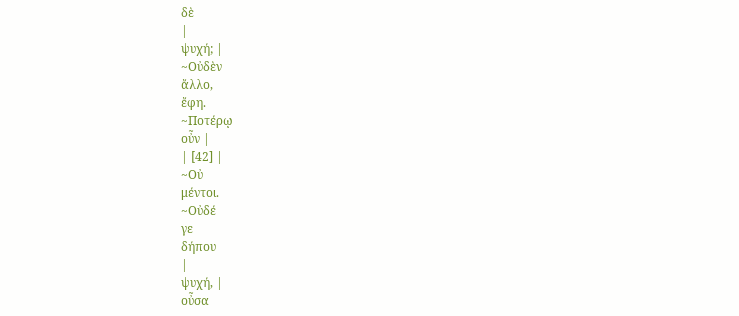δὲ
|
ψυχή; |
~Οὐδὲν
ἄλλο,
ἔφη.
~Ποτέρῳ
οὖν |
| [42] |
~Οὐ
μέντοι.
~Οὐδέ
γε
δήπου
|
ψυχή, |
οὖσα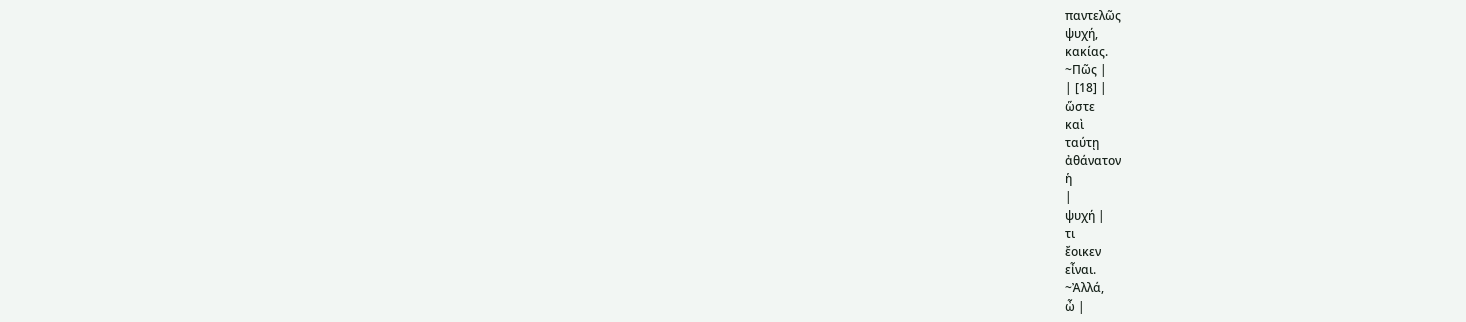παντελῶς
ψυχή,
κακίας.
~Πῶς |
| [18] |
ὥστε
καὶ
ταύτῃ
ἀθάνατον
ἡ
|
ψυχή |
τι
ἔοικεν
εἶναι.
~Ἀλλά,
ὦ |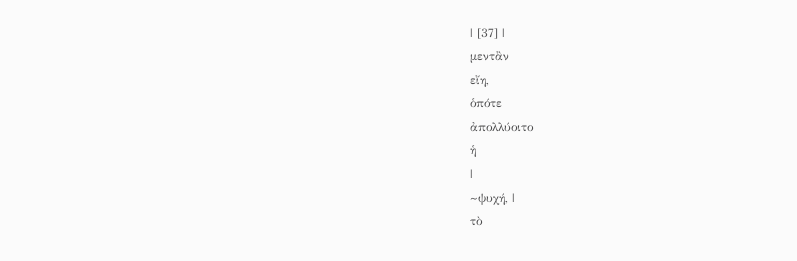| [37] |
μεντἂν
εἴη,
ὁπότε
ἀπολλύοιτο
ἡ
|
~ψυχή, |
τὸ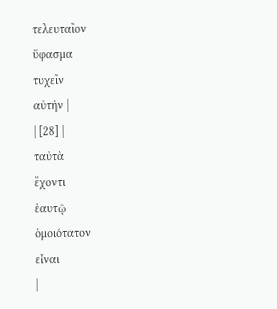τελευταῖον
ὕφασμα
τυχεῖν
αὐτὴν |
| [28] |
ταὐτὰ
ἔχοντι
ἑαυτῷ
ὁμοιότατον
εἶναι
|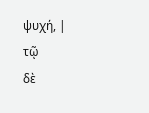ψυχή, |
τῷ
δὲ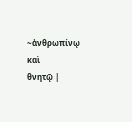~ἀνθρωπίνῳ
καὶ
θνητῷ |